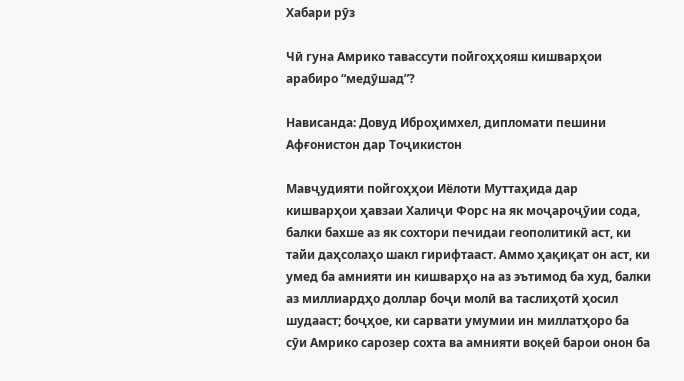Хабари рӯз

Чӣ гуна Амрико тавассути пойгоҳҳояш кишварҳои арабиро “медӯшад”?

Нависанда: Довуд Иброҳимхел, дипломати пешини Афғонистон дар Тоҷикистон

Мавҷудияти пойгоҳҳои Иёлоти Муттаҳида дар кишварҳои ҳавзаи Халиҷи Форс на як моҷароҷӯии сода, балки бахше аз як сохтори печидаи геополитикӣ аст, ки тайи даҳсолаҳо шакл гирифтааст. Аммо ҳақиқат он аст, ки умед ба амнияти ин кишварҳо на аз эътимод ба худ, балки аз миллиардҳо доллар боҷи молӣ ва таслиҳотӣ ҳосил шудааст; боҷҳое, ки сарвати умумии ин миллатҳоро ба сӯи Амрико сарозер сохта ва амнияти воқеӣ барои онон ба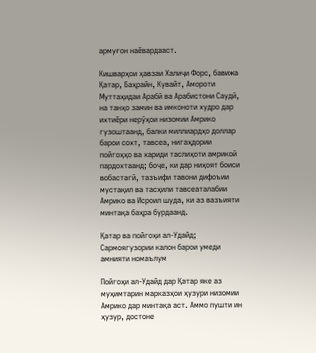армуғон наёвардааст.

Кишварҳои ҳавзаи Халиҷи Форс, бавижа Қатар, Баҳрайн, Кувайт, Амороти Муттаҳидаи Арабӣ ва Арабистони Саудӣ, на танҳо замин ва имконоти худро дар ихтиёри нерӯҳои низомии Амрико гузоштаанд, балки миллиардҳо доллар барои сохт, тавсеа, нигаҳдории пойгоҳҳо ва хариди таслиҳоти амрикоӣ пардохтаанд; боҷе, ки дар ниҳоят боиси вобастагӣ, тазъифи тавони дифоъии мустақил ва тасҳили тавсеаталабии Амрико ва Исроил шуда, ки аз вазъияти минтақа баҳра бурдаанд.

Қатар ва пойгоҳи ал-Удайд; Сармоягузории калон барои умеди амнияти номаълум

Пойгоҳи ал-Удайд дар Қатар яке аз муҳимтарин марказҳои ҳузури низомии Амрико дар минтақа аст. Аммо пушти ин ҳузур, достоне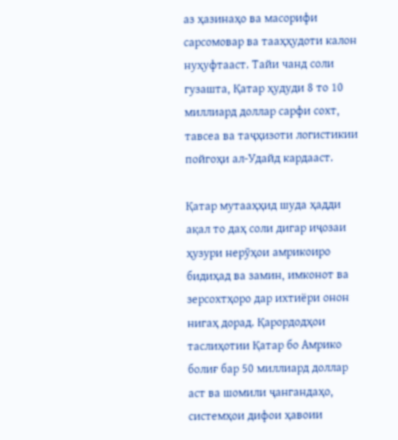аз ҳазинаҳо ва масорифи сарсомовар ва тааҳҳудоти калон нуҳуфтааст. Тайи чанд соли гузашта, Қатар ҳудуди 8 то 10 миллиард доллар сарфи сохт, тавсеа ва таҷҳизоти логистикии пойгоҳи ал-Удайд кардааст.

Қатар мутааҳҳид шуда ҳадди ақал то даҳ соли дигар иҷозаи ҳузури нерӯҳои амрикоиро бидиҳад ва замин, имконот ва зерсохтҳоро дар ихтиёри онон нигаҳ дорад. Қарордодҳои таслиҳотии Қатар бо Амрико болиғ бар 50 миллиард доллар аст ва шомили ҷангандаҳо, системҳои дифои ҳавоии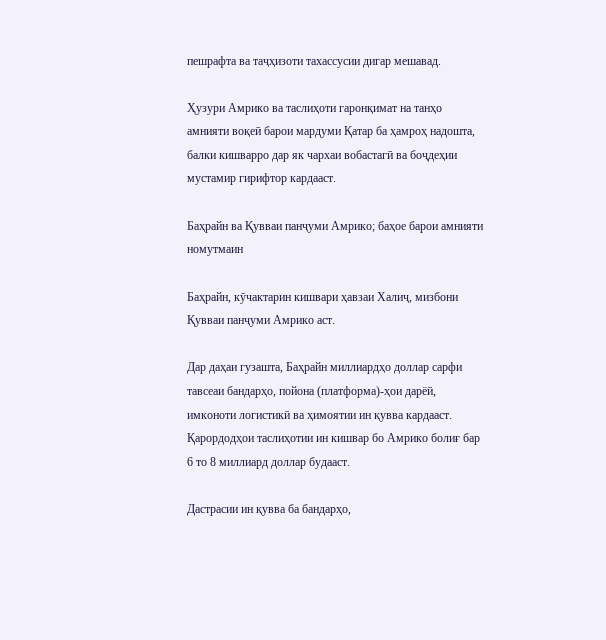пешрафта ва таҷҳизоти тахассусии дигар мешавад.

Ҳузури Амрико ва таслиҳоти гаронқимат на танҳо амнияти воқеӣ барои мардуми Қатар ба ҳамроҳ надошта, балки кишварро дар як чархаи вобастагӣ ва боҷдеҳии мустамир гирифтор кардааст.

Баҳрайн ва Қувваи панҷуми Амрико; баҳое барои амнияти номутмаин

Баҳрайн, кӯчактарин кишвари ҳавзаи Халиҷ, мизбони Қувваи панҷуми Амрико аст.

Дар даҳаи гузашта, Баҳрайн миллиардҳо доллар сарфи тавсеаи бандарҳо, пойона (платформа)-ҳои дарёӣ, имконоти логистикӣ ва ҳимоятии ин қувва кардааст. Қарордодҳои таслиҳотии ин кишвар бо Амрико болиғ бар 6 то 8 миллиард доллар будааст.

Дастрасии ин қувва ба бандарҳо,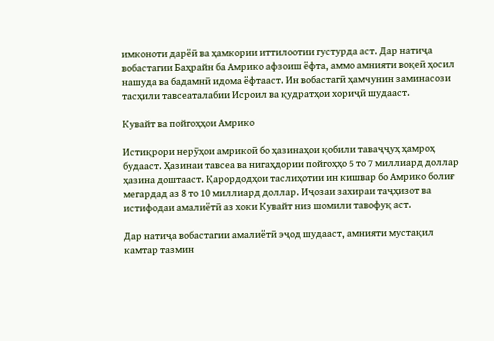имконоти дарёӣ ва ҳамкории иттилоотии густурда аст. Дар натиҷа вобастагии Баҳрайн ба Амрико афзоиш ёфта, аммо амнияти воқеӣ ҳосил нашуда ва бадамнӣ идома ёфтааст. Ин вобастагӣ ҳамчунин заминасози тасҳили тавсеаталабии Исроил ва қудратҳои хориҷӣ шудааст.

Кувайт ва пойгоҳҳои Амрико

Истиқрори нерӯҳои амрикоӣ бо ҳазинаҳои қобили таваҷҷуҳ ҳамроҳ будааст. Ҳазинаи тавсеа ва нигаҳдории пойгоҳҳо 5 то 7 миллиард доллар ҳазина доштааст. Қарордодҳои таслиҳотии ин кишвар бо Амрико болиғ мегардад аз 8 то 10 миллиард доллар. Иҷозаи захираи таҷҳизот ва истифодаи амалиётӣ аз хоки Кувайт низ шомили тавофуқ аст.

Дар натиҷа вобастагии амалиётӣ эҷод шудааст, амнияти мустақил камтар тазмин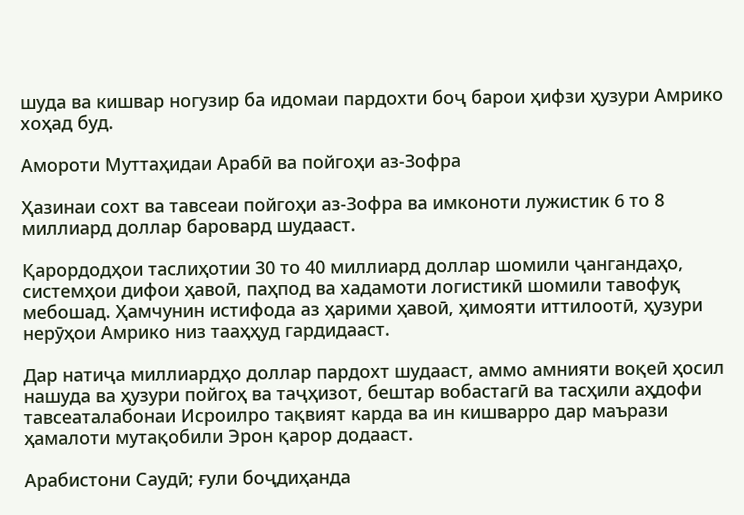шуда ва кишвар ногузир ба идомаи пардохти боҷ барои ҳифзи ҳузури Амрико хоҳад буд.

Амороти Муттаҳидаи Арабӣ ва пойгоҳи аз-Зофра

Ҳазинаи сохт ва тавсеаи пойгоҳи аз-Зофра ва имконоти лужистик 6 то 8 миллиард доллар баровард шудааст.

Қарордодҳои таслиҳотии 30 то 40 миллиард доллар шомили ҷангандаҳо, системҳои дифои ҳавоӣ, паҳпод ва хадамоти логистикӣ шомили тавофуқ мебошад. Ҳамчунин истифода аз ҳарими ҳавоӣ, ҳимояти иттилоотӣ, ҳузури нерӯҳои Амрико низ тааҳҳуд гардидааст.

Дар натиҷа миллиардҳо доллар пардохт шудааст, аммо амнияти воқеӣ ҳосил нашуда ва ҳузури пойгоҳ ва таҷҳизот, бештар вобастагӣ ва тасҳили аҳдофи тавсеаталабонаи Исроилро тақвият карда ва ин кишварро дар маърази ҳамалоти мутақобили Эрон қарор додааст.

Арабистони Саудӣ; ғули боҷдиҳанда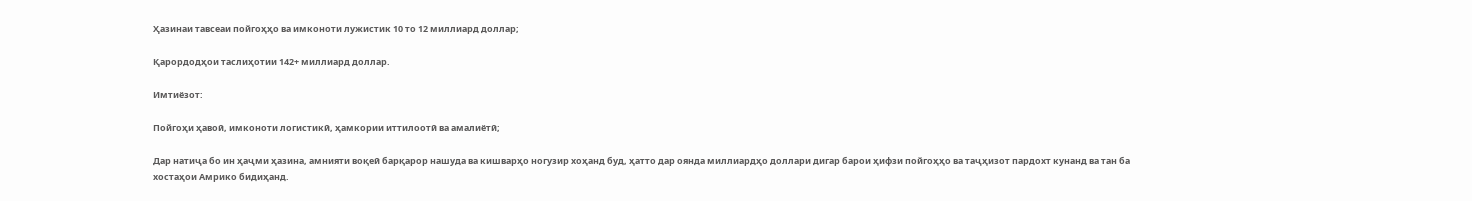Ҳазинаи тавсеаи пойгоҳҳо ва имконоти лужистик 10 то 12 миллиард доллар;

Қарордодҳои таслиҳотии 142+ миллиард доллар.

Имтиёзот:

Пойгоҳи ҳавоӣ, имконоти логистикӣ, ҳамкории иттилоотӣ ва амалиётӣ;

Дар натиҷа бо ин ҳаҷми ҳазина, амнияти воқеӣ барқарор нашуда ва кишварҳо ногузир хоҳанд буд, ҳатто дар оянда миллиардҳо доллари дигар барои ҳифзи пойгоҳҳо ва таҷҳизот пардохт кунанд ва тан ба хостаҳои Амрико бидиҳанд.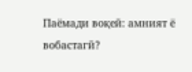Паёмади воқеӣ: амният ё вобастагӣ?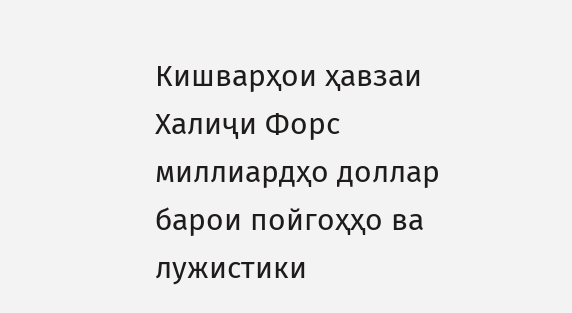Кишварҳои ҳавзаи Халиҷи Форс миллиардҳо доллар барои пойгоҳҳо ва лужистики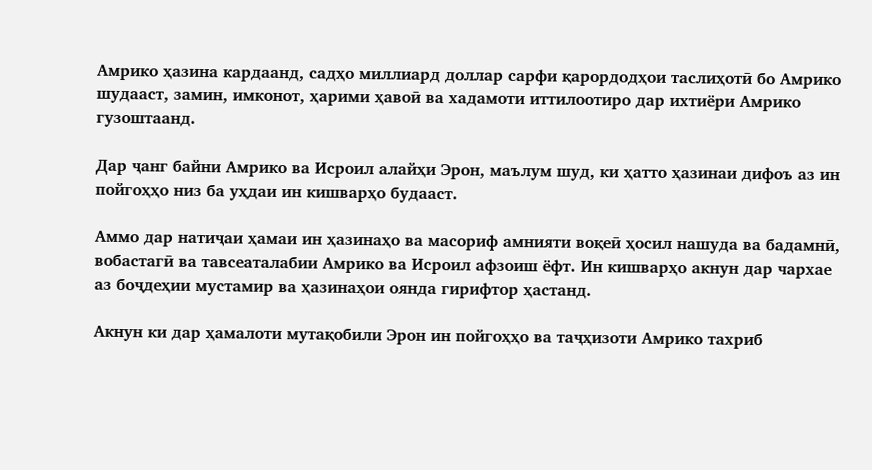Амрико ҳазина кардаанд, садҳо миллиард доллар сарфи қарордодҳои таслиҳотӣ бо Амрико шудааст, замин, имконот, ҳарими ҳавоӣ ва хадамоти иттилоотиро дар ихтиёри Амрико гузоштаанд.

Дар ҷанг байни Амрико ва Исроил алайҳи Эрон, маълум шуд, ки ҳатто ҳазинаи дифоъ аз ин пойгоҳҳо низ ба уҳдаи ин кишварҳо будааст.

Аммо дар натиҷаи ҳамаи ин ҳазинаҳо ва масориф амнияти воқеӣ ҳосил нашуда ва бадамнӣ, вобастагӣ ва тавсеаталабии Амрико ва Исроил афзоиш ёфт. Ин кишварҳо акнун дар чархае аз боҷдеҳии мустамир ва ҳазинаҳои оянда гирифтор ҳастанд.

Акнун ки дар ҳамалоти мутақобили Эрон ин пойгоҳҳо ва таҷҳизоти Амрико тахриб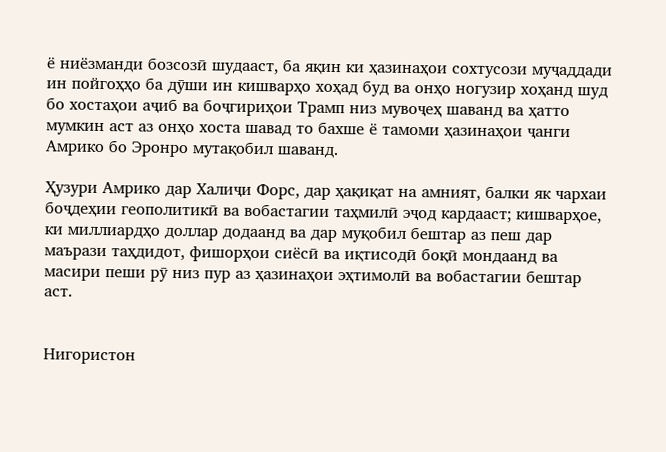ё ниёзманди бозсозӣ шудааст, ба яқин ки ҳазинаҳои сохтусози муҷаддади ин пойгоҳҳо ба дӯши ин кишварҳо хоҳад буд ва онҳо ногузир хоҳанд шуд бо хостаҳои аҷиб ва боҷгириҳои Трамп низ мувоҷеҳ шаванд ва ҳатто мумкин аст аз онҳо хоста шавад то бахше ё тамоми ҳазинаҳои ҷанги Амрико бо Эронро мутақобил шаванд.

Ҳузури Амрико дар Халиҷи Форс, дар ҳақиқат на амният, балки як чархаи боҷдеҳии геополитикӣ ва вобастагии таҳмилӣ эҷод кардааст; кишварҳое, ки миллиардҳо доллар додаанд ва дар муқобил бештар аз пеш дар маърази таҳдидот, фишорҳои сиёсӣ ва иқтисодӣ боқӣ мондаанд ва масири пеши рӯ низ пур аз ҳазинаҳои эҳтимолӣ ва вобастагии бештар аст.


Нигористон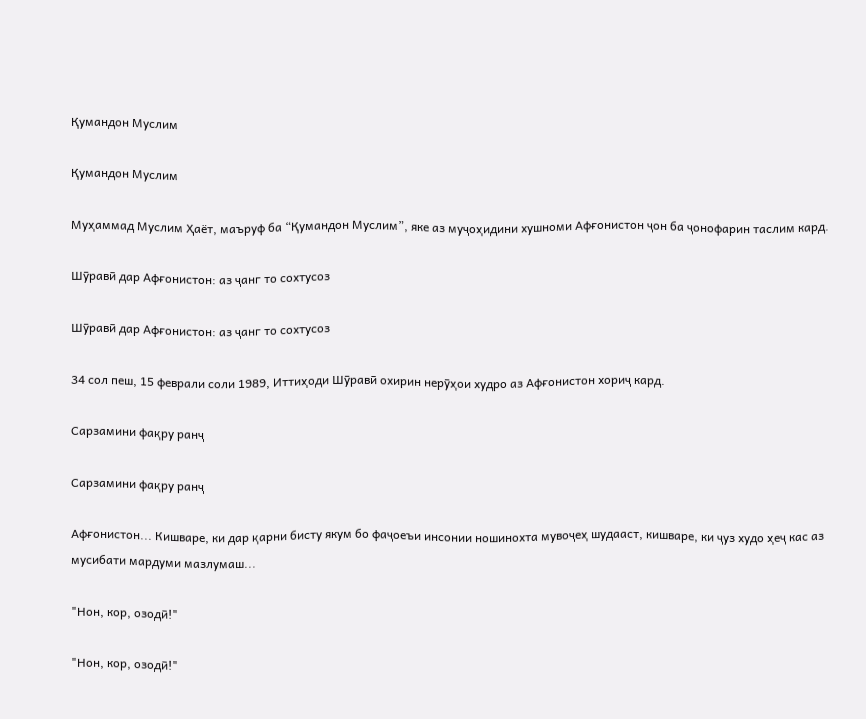Қумандон Муслим

Қумандон Муслим

Муҳаммад Муслим Ҳаёт, маъруф ба “Қумандон Муслим”, яке аз муҷоҳидини хушноми Афғонистон ҷон ба ҷонофарин таслим кард.

Шӯравӣ дар Афғонистон: аз ҷанг то сохтусоз

Шӯравӣ дар Афғонистон: аз ҷанг то сохтусоз

34 сол пеш, 15 феврали соли 1989, Иттиҳоди Шӯравӣ охирин нерӯҳои худро аз Афғонистон хориҷ кард.

Сарзамини фақру ранҷ

Сарзамини фақру ранҷ

Афғонистон... Кишваре, ки дар қарни бисту якум бо фаҷоеъи инсонии ношинохта мувоҷеҳ шудааст, кишваре, ки ҷуз худо ҳеҷ кас аз мусибати мардуми мазлумаш...

"Нон, кор, озодӣ!"

"Нон, кор, озодӣ!"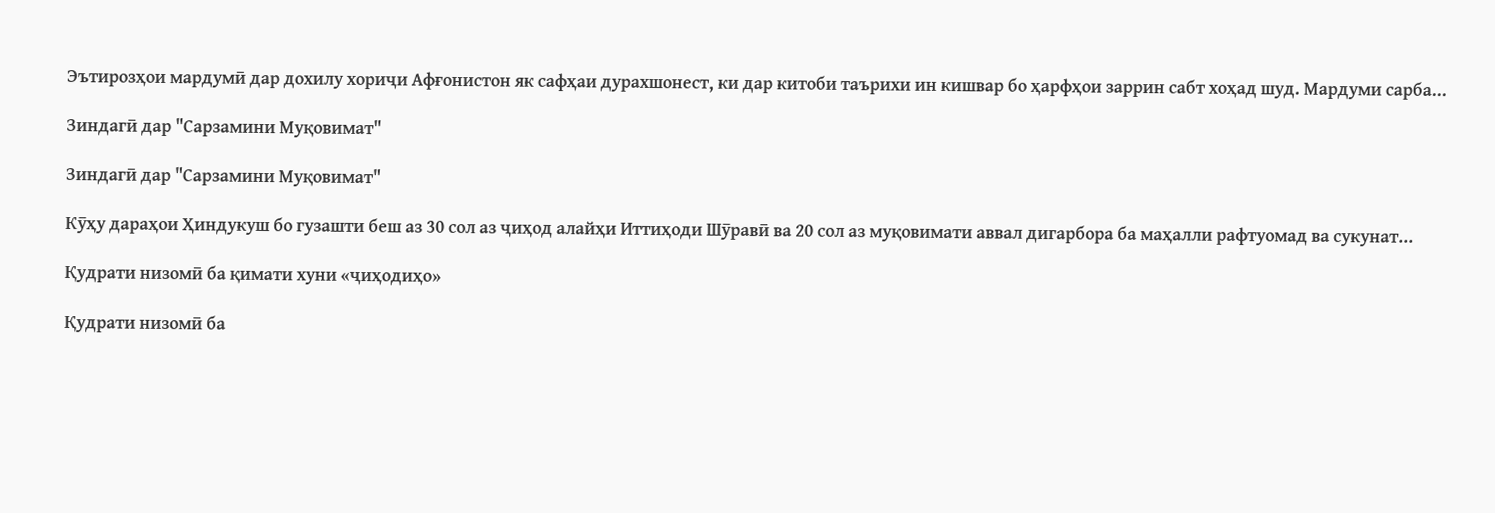Эътирозҳои мардумӣ дар дохилу хориҷи Афғонистон як сафҳаи дурахшонест, ки дар китоби таърихи ин кишвар бо ҳарфҳои заррин сабт хоҳад шуд. Мардуми сарба...

Зиндагӣ дар "Сарзамини Муқовимат"

Зиндагӣ дар "Сарзамини Муқовимат"

Кӯҳу дараҳои Ҳиндукуш бо гузашти беш аз 30 сол аз ҷиҳод алайҳи Иттиҳоди Шӯравӣ ва 20 сол аз муқовимати аввал дигарбора ба маҳалли рафтуомад ва сукунат...

Қудрати низомӣ ба қимати хуни «ҷиҳодиҳо»

Қудрати низомӣ ба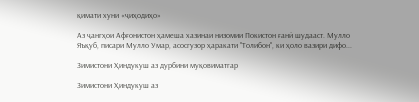қимати хуни «ҷиҳодиҳо»

Аз ҷангҳои Афғонистон ҳамеша хазинаи низомии Покистон ғанӣ шудааст. Мулло Яъқуб, писари Мулло Умар, асосгузор ҳаракати "Толибон", ки ҳоло вазири дифо...

Зимистони Ҳиндукуш аз дурбини муқовиматгар

Зимистони Ҳиндукуш аз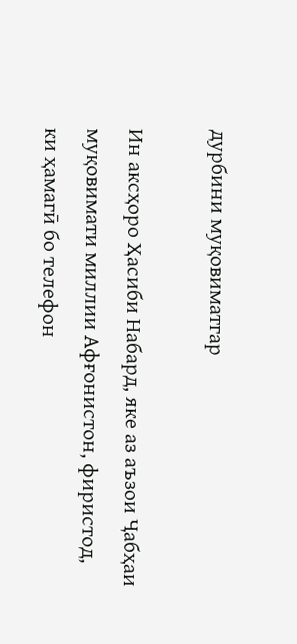дурбини муқовиматгар

Ин аксҳоро Ҳасиби Набард, яке аз аъзои Ҷабҳаи муқовимати миллии Афғонистон, фиристод, ки ҳамагӣ бо телефон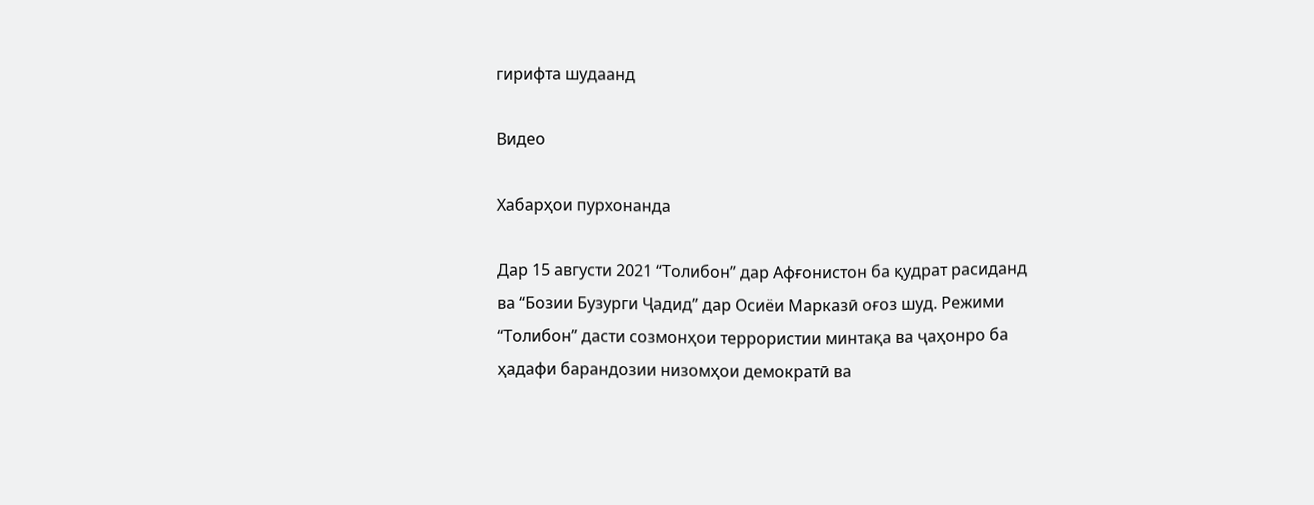гирифта шудаанд

Видео

Хабарҳои пурхонанда

Дар 15 августи 2021 “Толибон” дар Афғонистон ба қудрат расиданд ва “Бозии Бузурги Ҷадид” дар Осиёи Марказӣ оғоз шуд. Режими “Толибон” дасти созмонҳои террористии минтақа ва ҷаҳонро ба ҳадафи барандозии низомҳои демократӣ ва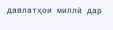давлатҳои миллӣ дар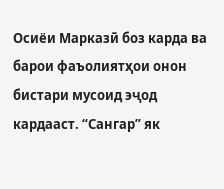Осиёи Марказӣ боз карда ва барои фаъолиятҳои онон бистари мусоид эҷод кардааст. “Сангар” як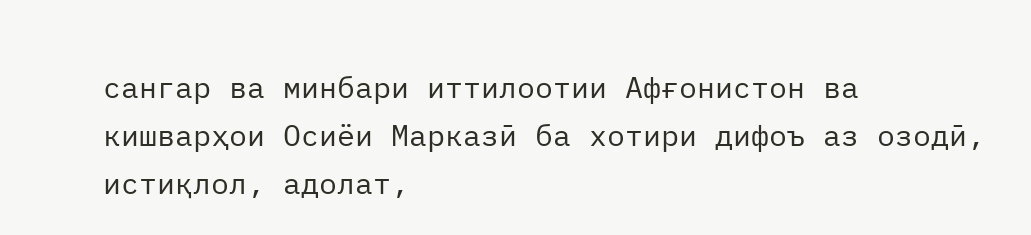сангар ва минбари иттилоотии Афғонистон ва кишварҳои Осиёи Марказӣ ба хотири дифоъ аз озодӣ, истиқлол, адолат,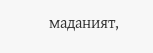маданият,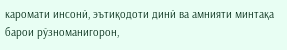каромати инсонӣ, эътиқодоти динӣ ва амнияти минтақа барои рӯзноманигорон,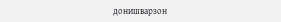донишварзон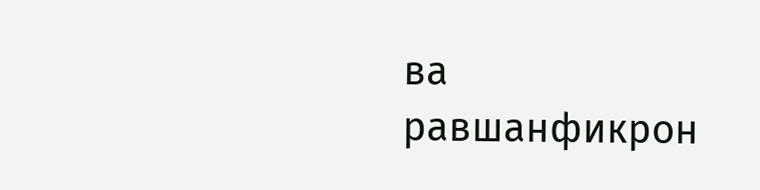ва равшанфикрон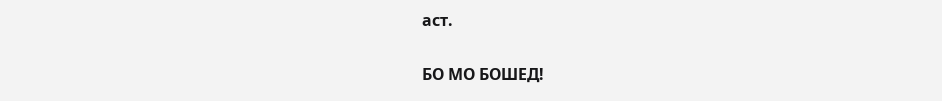аст.

БО МО БОШЕД!